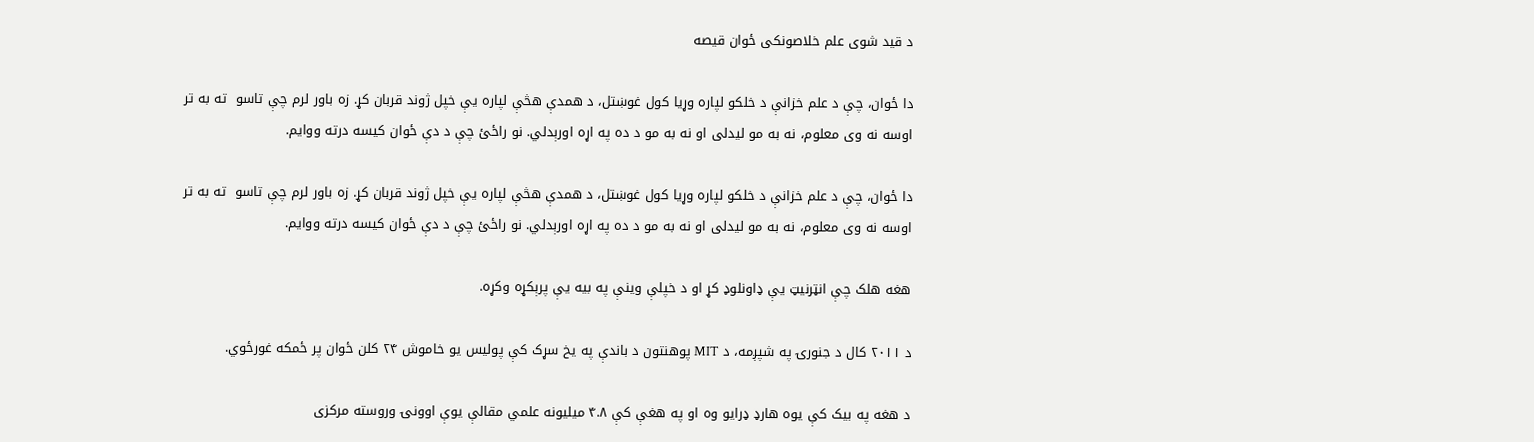د قيد شوی علم خلاصونکی ځوان قيصه

دا ځوان، چې د علم خزانې د خلکو لپاره وړیا کول غوښتل، د همدې هڅې لپاره یې خپل ژوند قربان کړ. زه باور لرم چې تاسو  ته به تر اوسه نه وی معلوم، نه به مو لیدلی او نه به مو د ده په اړه اورېدلي. نو راځئ چې د دې ځوان کیسه درته ووایم.

دا ځوان، چې د علم خزانې د خلکو لپاره وړیا کول غوښتل، د همدې هڅې لپاره یې خپل ژوند قربان کړ. زه باور لرم چې تاسو  ته به تر اوسه نه وی معلوم، نه به مو لیدلی او نه به مو د ده په اړه اورېدلي. نو راځئ چې د دې ځوان کیسه درته ووایم.

هغه هلک چې انټرنیټ یې ډاونلوډ کړ او د خپلې وینې په بیه یې پرېکړه وکړه.

د ۲۰۱۱ کال د جنورۍ په شپږمه، د MIT پوهنتون د باندې په یخ سړک کې پولیس یو خاموش ۲۴ کلن ځوان پر ځمکه غورځوي.

د هغه په بیک کې یوه هارډ ډرایو وه او په هغې کې ۴.۸ میلیونه علمي مقالې یوې اوونۍ وروسته مرکزی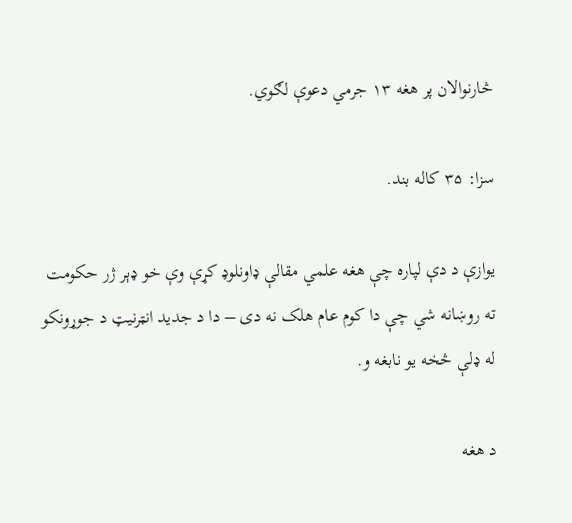څارنوالان پر هغه ۱۳ جرمي دعوې لګوي.

سزا: ۳۵ کاله بند.

یوازې د دې لپاره چې هغه علمي مقالې ډاونلوډ کړې وې خو ډېر ژر حکومت ته روښانه شي چې دا کوم عام هلک نه دی – دا د جديد انټرنیټ د جوړونکو له ډلې څخه یو نابغه و.

د هغه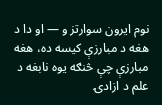نوم ایرون سوارتز و — او دا د هغه د مبارزې کیسه ده، هغه مبارزې چې څنګه یوه نابغه د علم د ازادۍ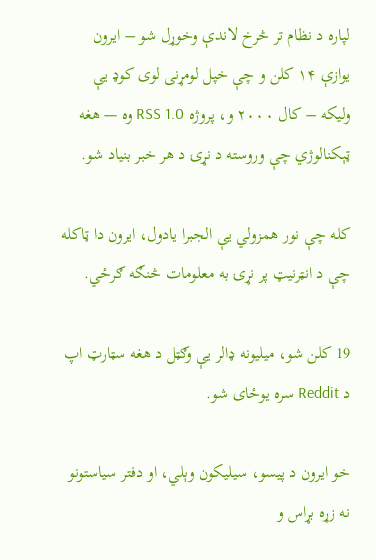لپاره د نظام تر څرخ لاندې وخوړل شو – ایرون یوازې ۱۴ کلن و چې خپل لومړنی لوی کوډ یې ولیکه – کال ۲۰۰۰ و، پروژه RSS 1.0 وه — هغه ټېکنالوژي چې وروسته د نړۍ د هر خبر بنياد شو.

کله چې نور همزولي یې الجبرا یادول، ایرون دا ټاکله چې د انټرنیټ پر نړۍ به معلومات څنګه ګرځي.

19 کلن شو، میلیونه ډالر یې وګټل د هغه سټارټ اپ د Reddit سره یوځای شو.

خو ایرون د پیسو، سیلیکون وېلي، او دفتر سیاستونو نه زړه بړاس و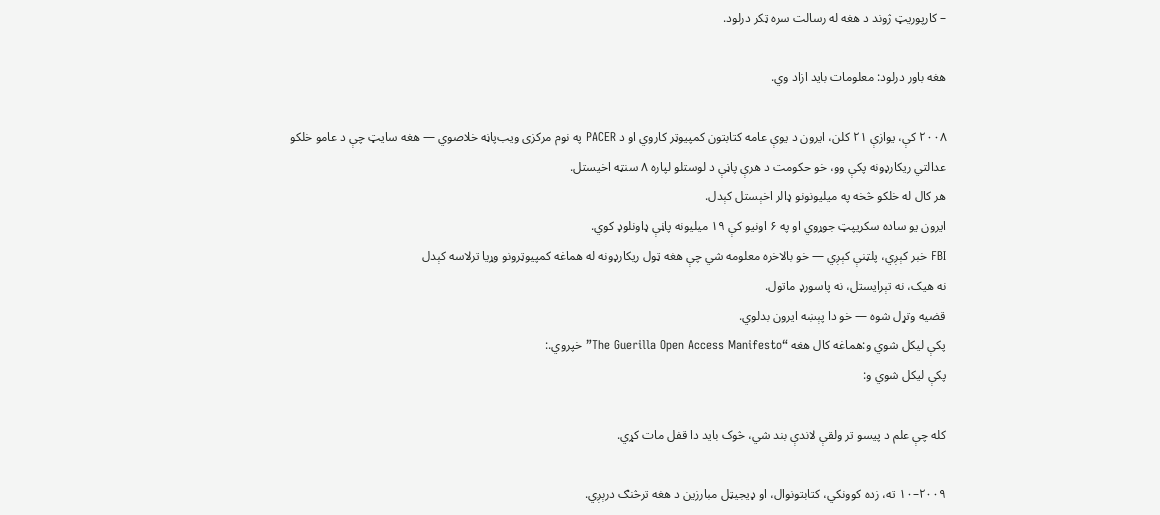– کارپوریټ ژوند د هغه له رسالت سره ټکر درلود.

هغه باور درلود: معلومات باید ازاد وي.

۲۰۰۸ کې، یوازې ۲۱ کلن، ایرون د یوې عامه کتابتون کمپیوټر کاروي او د PACER په نوم مرکزی ویب‌پاڼه خلاصوي — هغه سایټ چې د عامو خلکو عدالتي ریکارډونه پکې وو، خو حکومت د هرې پاڼې د لوستلو لپاره ۸ سنټه اخیستل.
هر کال له خلکو څخه په میلیونونو ډالر اخېستل کېدل.
ایرون یو ساده سکریپټ جوړوي او په ۶ اونیو کې ۱۹ میلیونه پاڼې ډاونلوډ کوي.
FBI خبر کېږي، پلټنې کېږي — خو بالاخره معلومه شي چې هغه ټول ریکارډونه له هماغه کمپیوټرونو وړیا ترلاسه کېدل
نه هیک، نه تېرایستل، نه پاسورډ ماتول.
قضیه وتړل شوه — خو دا پېښه ایرون بدلوي.
پکې لیکل شوي و:هماغه کال هغه “The Guerilla Open Access Manifesto” خپروي.:
پکې لیکل شوي و:

کله چې علم د پیسو تر ولقې لاندې بند شي، څوک باید دا قفل مات کړي.

۲۰۰۹–۱۰ ته، زده کوونکي، کتابتونوال، او ډیجیټل مبارزین د هغه ترڅنګ درېږي.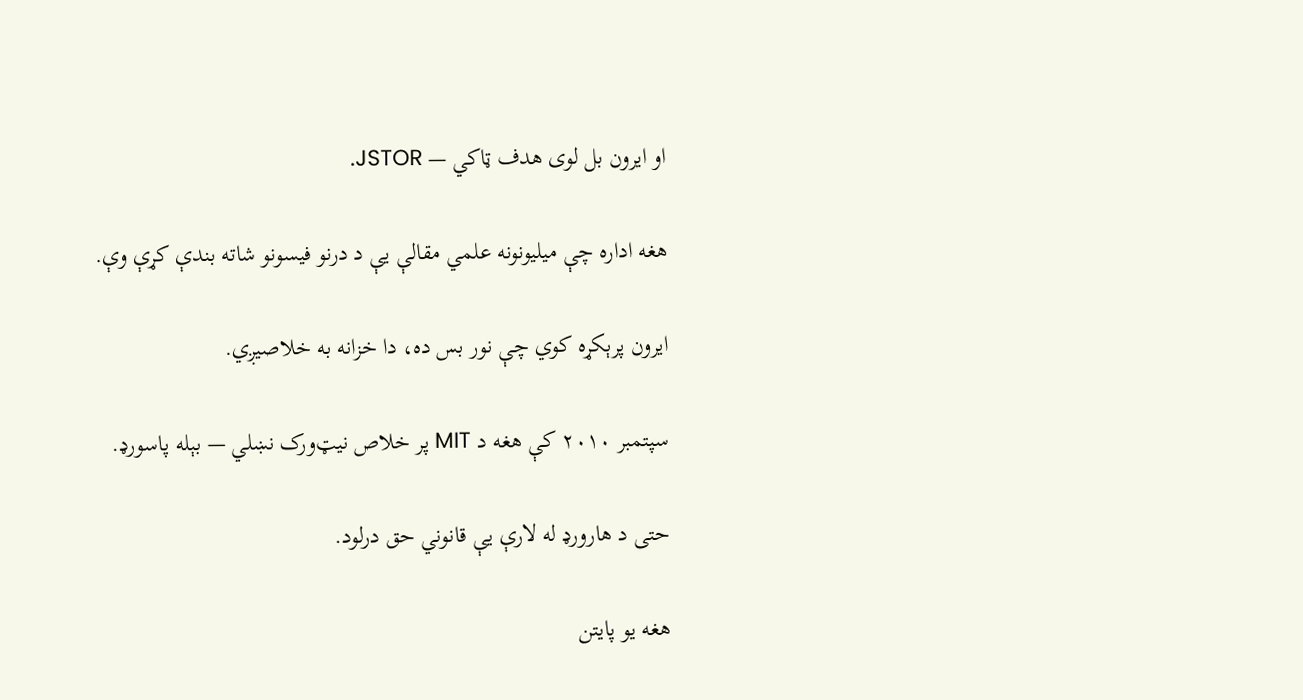او ایرون بل لوی هدف ټاکي — JSTOR.

هغه اداره چې میلیونونه علمي مقالې یې د درنو فیسونو شاته بندې کړې وې.

ایرون پرېکړه کوي چې نور بس ده، دا خزانه به خلاصیږي.

سپتمبر ۲۰۱۰ کې هغه د MIT پر خلاص نیټ‌ورک نښلي — بېله پاسورډ.

حتی د هارورډ له لارې یې قانوني حق درلود.

هغه یو پایتن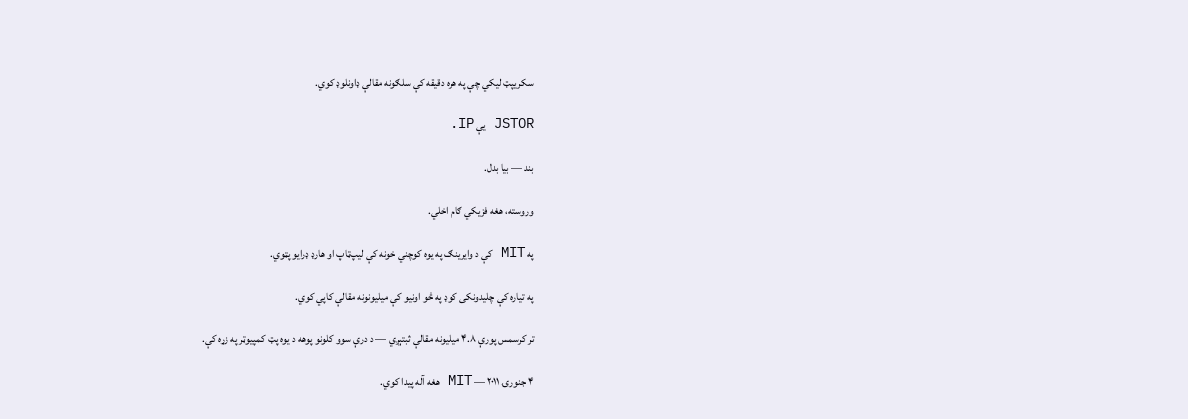سکریپټ لیکي چې په هره دقیقه کې سلګونه مقالې ډاونلوډ کوي.

JSTOR یې IP.

بند — بیا بدل.

وروسته، هغه فزیکي ګام اخلي.

په MIT کې د وایرینګ په یوه کوچني خونه کې لیپ‌ټاپ او هارډ ډرایو پټوي.

په تیاره کې چلیدونکی کوډ په څو اونیو کې میلیونونه مقالې کاپي کوي.

تر کرسمس پورې ۴.۸ میلیونه مقالې ثبتېږي — د درې سوو کلونو پوهه د یوه پټ کمپیوټر په زړه کې.

۴ جنورۍ ۲۰۱۱ — MIT هغه آله پیدا کوي.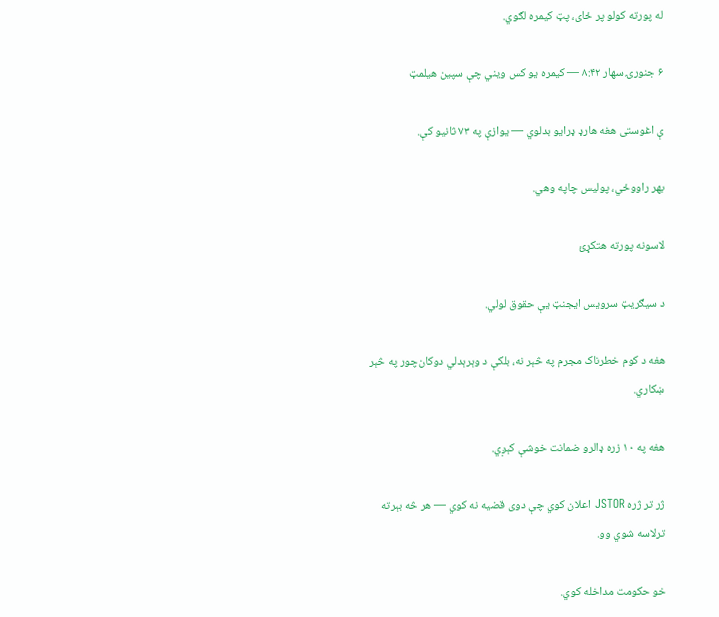له پورته کولو پر ځای، پټ کیمره لګوي.

۶ جنورۍ سهار ۸:۴۲ — کیمره یو کس ویني چې سپین هیلمټ

ې اغوستی هغه هارډ ډرایو بدلوي — یوازې په ۷۳ ثانیو کې.

بهر راووځي، پولیس چاپه وهي.

لاسونه پورته هتکړئ

د سیګریټ سرویس ایجنټ یې حقوق لولي.

هغه د کوم خطرناک مجرم په څېر نه، بلکې د وېرېدلي دوکان‌چور په څېر ښکاري.

هغه په ۱۰ زره ډالرو ضمانت خوشې کېږي.

ژر تر ژره JSTOR اعلان کوي چې دوی قضیه نه کوي — هر څه بېرته ترلاسه شوي وو.

خو حکومت مداخله کوي.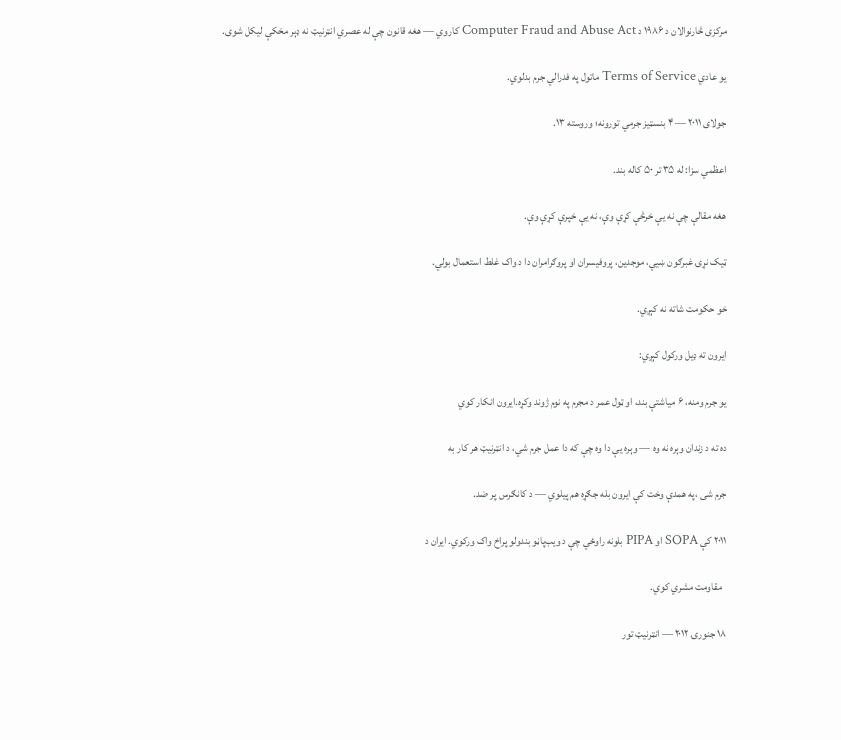مرکزی څارنوالان د ۱۹۸۶ د Computer Fraud and Abuse Act کاروي — هغه قانون چې له عصري انټرنیټ نه ډېر مخکې لیکل شوی.

یو عادي Terms of Service ماتول په فدرالي جرم بدلوي.

جولای ۲۰۱۱ — ۴ بنسټیز جرمي تورونه؛ وروسته ۱۳.

اعظمي سزا: له ۳۵ تر ۵۰ کاله بند.

هغه مقالې چې نه یې خرڅې کړې وې، نه یې خپرې کړې وې.

ټیک نړۍ غبرګون ښيي، موجدین، پروفیسران او پروګرامران دا د واک غلط استعمال بولي.

خو حکومت شاته نه کېږي.

ایرون ته ډیل ورکول کېږي:

یو جرم ومنه، ۶ میاشتې بند، او ټول عمر د مجرم په نوم ژوند وکړه.ايرون انکار کوي

ده ته د زندان وېره نه وه — وېره یې دا وه چې که دا عمل جرم شي، د انټرنیټ هر کار به

جرم شی ،په همدې وخت کې ایرون بله جګړه هم پیلوي — د کانګرس پر ضد.

۲۰۱۱ کې SOPA او PIPA بلونه راوځي چې د ویب‌پاڼو بندولو پراخ واک ورکوي. ايران د

  مقاومت مشري کوي.

۱۸ جنورۍ ۲۰۱۲ — انټرنیټ تور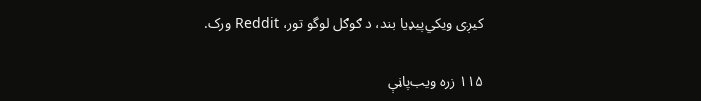کيږی ویکي‌پیډیا بند، د ګوګل لوگو تور، Reddit ورک.

۱۱۵ زره ویب‌پاڼې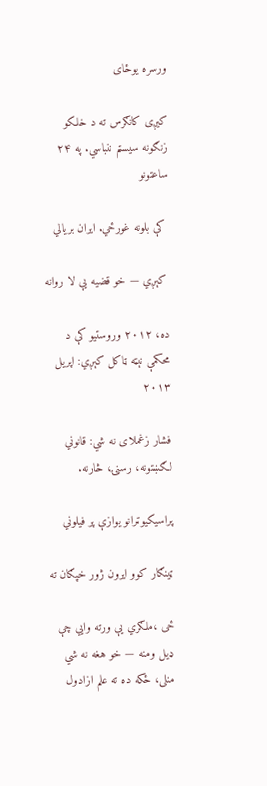ورسره یوځای

کيږی کانګرس ته د خلکو زنګونه سیستم ننباسي. په ۲۴ ساعتونو

 کې بلونه غورځي. ايران بريالي

 کېږي — خو قضیه یې لا روانه

ده، ۲۰۱۲ وروستیو کې د محکمې نېټه ټاکل کېږي: اپریل ۲۰۱۳

فشار زغملای نه شي: قانوني لګښتونه، رسنۍ، څارنه.

پراسیکیوټرانو یوازې پر فیلوني

ټينګار کوو ایرون ژور خپګان ته

ځی ،ملګري یې ورته وايي چې ډیل ومنه — خو هغه نه شي منلی، ځکه ده ته علم ازادول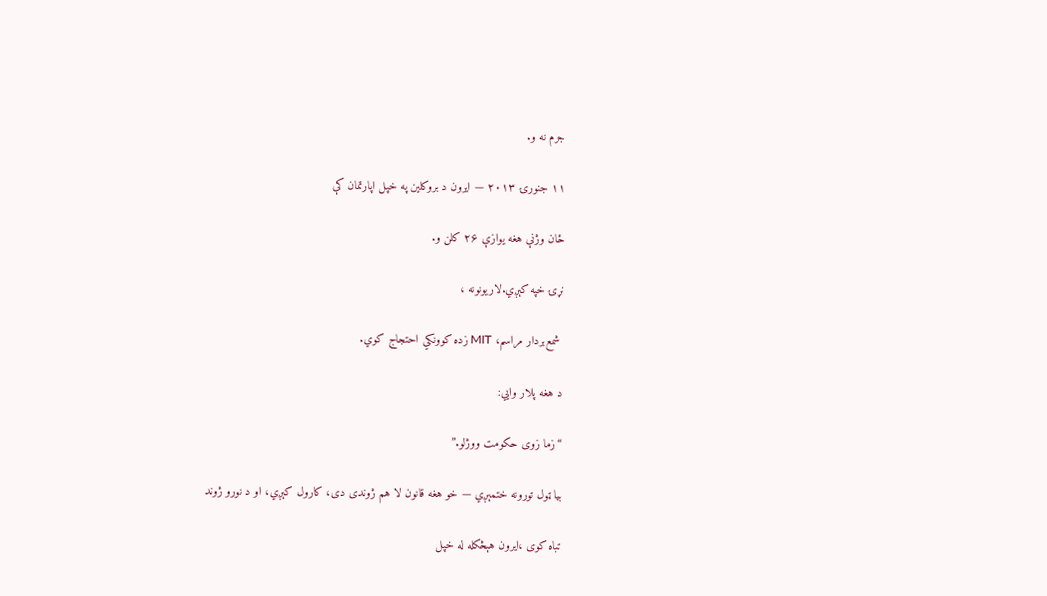جرم نه و.

۱۱ جنورۍ ۲۰۱۳ — ایرون د بروکلین په خپل اپارتمان کې

ځان وژنې هغه یوازې ۲۶ کلن و.

نړۍ خپه کېږي.لاريونونه ،

 شمع‌بردار مراسم، MIT زده کوونکي احتجاج کوي.

د هغه پلار وايي:

“زما زوی حکومت ووژلو.”

بیا ټول تورونه ختمېږي — خو هغه قانون لا هم ژوندی دی، کارول کېږي، او د نورو ژوند

تباه کوی ،ایرون هېڅکله له خپل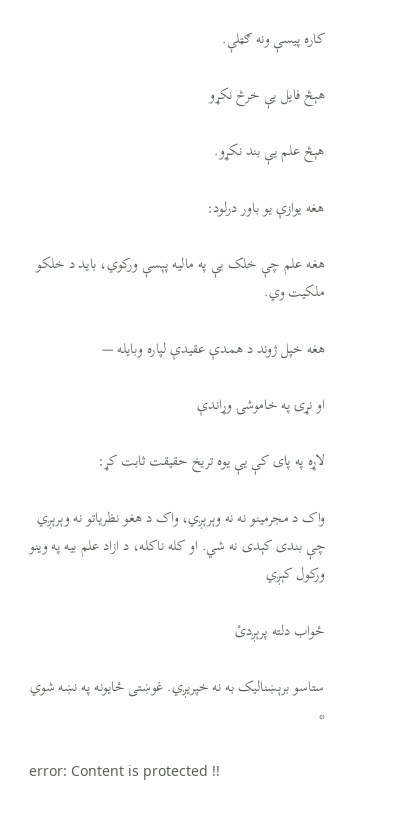کاره پیسې ونه ګټلې.

هېڅ فایل یې خرڅ نکړو

هېڅ علم یې بند نکړو.

هغه یوازې یو باور درلود:

هغه علم چې خلک یې په مالیه پېسې ورکوي، باید د خلکو ملکیت وي.

هغه خپل ژوند د همدې عقیدې لپاره وبایله —

او نړۍ په خاموشۍ وړاندې

لاړه په پای کې یې یوه تریخ حقیقت ثابت کړ:

واک د مجرمینو نه نه وېرېږي، واک د هغو نظریاتو نه وېرېږي چې بندی کېدی نه شي. او کله ناکله، د ازاد علم بیه په وینو ورکول کېږي

ځواب دلته پرېږدئ

ستاسو برېښناليک به نه خپريږي. غوښتى ځایونه په نښه شوي *

error: Content is protected !!